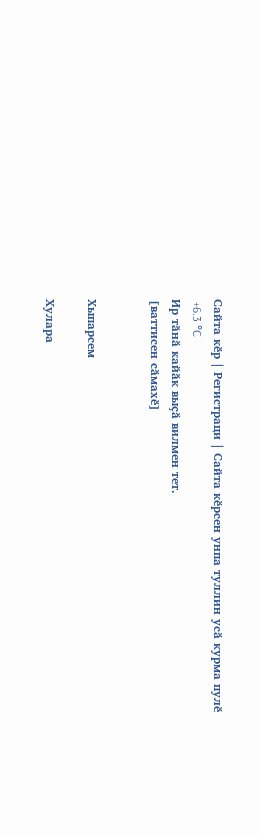Сайта кӗр | Регистраци | Сайта кӗрсен унпа туллин усӑ курма пулӗ
 +6.3 °C
Ир тӑнӑ кайӑк выҫӑ вилмен тет.
[ваттисен сӑмахӗ]


Хыпарсем

Хулара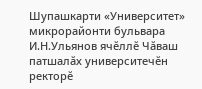Шупашкарти «Университет» микрорайонти бульвара И.Н.Ульянов ячӗллӗ Чӑваш патшалӑх университечӗн ректорӗ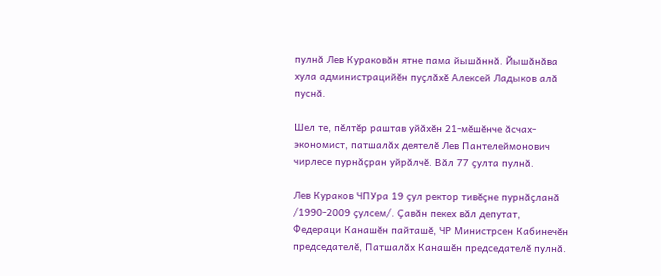пулнӑ Лев Кураковӑн ятне пама йышӑннӑ. Йышӑнӑва хула администрацийӗн пуҫлӑхӗ Алексей Ладыков алӑ пуснӑ.

Шел те, пӗлтӗр раштав уйӑхӗн 21-мӗшӗнче ӑсчах-экономист, патшалӑх деятелӗ Лев Пантелеймонович чирлесе пурнӑҫран уйрӑлчӗ. Вӑл 77 ҫулта пулнӑ.

Лев Кураков ЧПУра 19 ҫул ректор тивӗҫне пурнӑҫланӑ /1990-2009 ҫулсем/. Ҫавӑн пекех вӑл депутат, Федераци Канашӗн пайташӗ, ЧР Министрсен Кабинечӗн председателӗ, Патшалӑх Канашӗн председателӗ пулнӑ.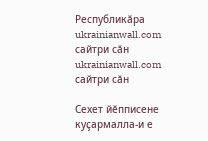Республикӑра
ukrainianwall.com сайтри сӑн
ukrainianwall.com сайтри сӑн

Сехет йӗпписене куҫармалла-и е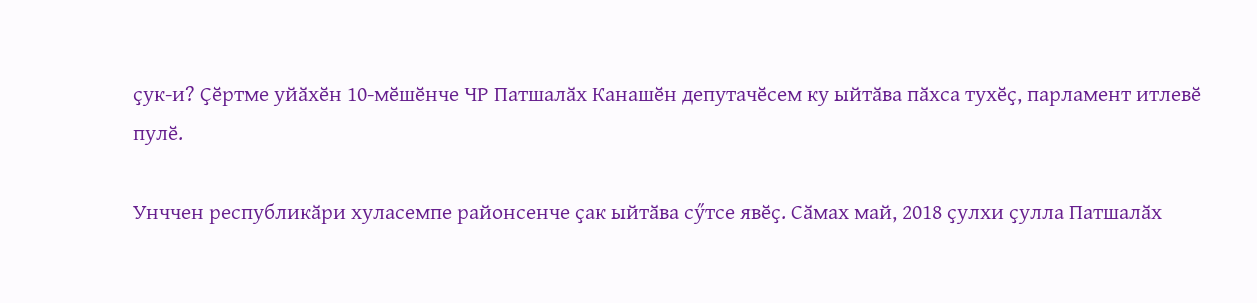ҫук-и? Ҫӗртме уйӑхӗн 10-мӗшӗнче ЧР Патшалӑх Канашӗн депутачӗсем ку ыйтӑва пӑхса тухӗҫ, парламент итлевӗ пулӗ.

Унччен республикӑри хуласемпе районсенче ҫак ыйтӑва сӳтсе явӗҫ. Сӑмах май, 2018 ҫулхи ҫулла Патшалӑх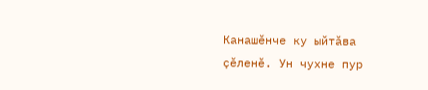Канашӗнче ку ыйтӑва ҫӗленӗ. Ун чухне пур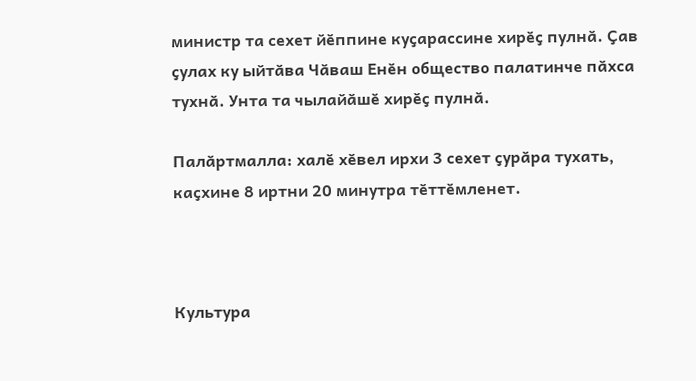министр та сехет йӗппине куҫарассине хирӗҫ пулнӑ. Ҫав ҫулах ку ыйтӑва Чӑваш Енӗн общество палатинче пӑхса тухнӑ. Унта та чылайӑшӗ хирӗҫ пулнӑ.

Палӑртмалла: халӗ хӗвел ирхи 3 сехет ҫурӑра тухать, каҫхине 8 иртни 20 минутра тӗттӗмленет.



Культура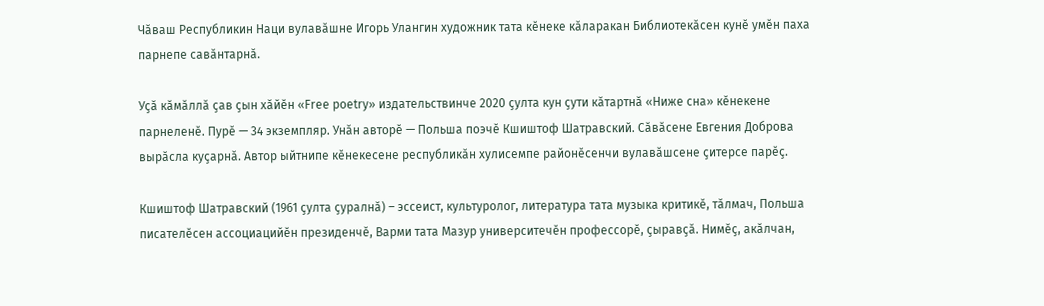Чӑваш Республикин Наци вулавӑшне Игорь Улангин художник тата кӗнеке кӑларакан Библиотекӑсен кунӗ умӗн паха парнепе савӑнтарнӑ.

Уҫӑ кӑмӑллӑ ҫав ҫын хӑйӗн «Free poetry» издательствинче 2020 ҫулта кун ҫути кӑтартнӑ «Ниже сна» кӗнекене парнеленӗ. Пурӗ — 34 экземпляр. Унӑн авторӗ — Польша поэчӗ Кшиштоф Шатравский. Сӑвӑсене Евгения Доброва вырӑсла куҫарнӑ. Автор ыйтнипе кӗнекесене республикӑн хулисемпе районӗсенчи вулавӑшсене ҫитерсе парӗҫ.

Кшиштоф Шатравский (1961 ҫулта ҫуралнӑ) – эссеист, культуролог, литература тата музыка критикӗ, тӑлмач, Польша писателӗсен ассоциацийӗн президенчӗ, Варми тата Мазур университечӗн профессорӗ, ҫыравҫӑ. Нимӗҫ, акӑлчан,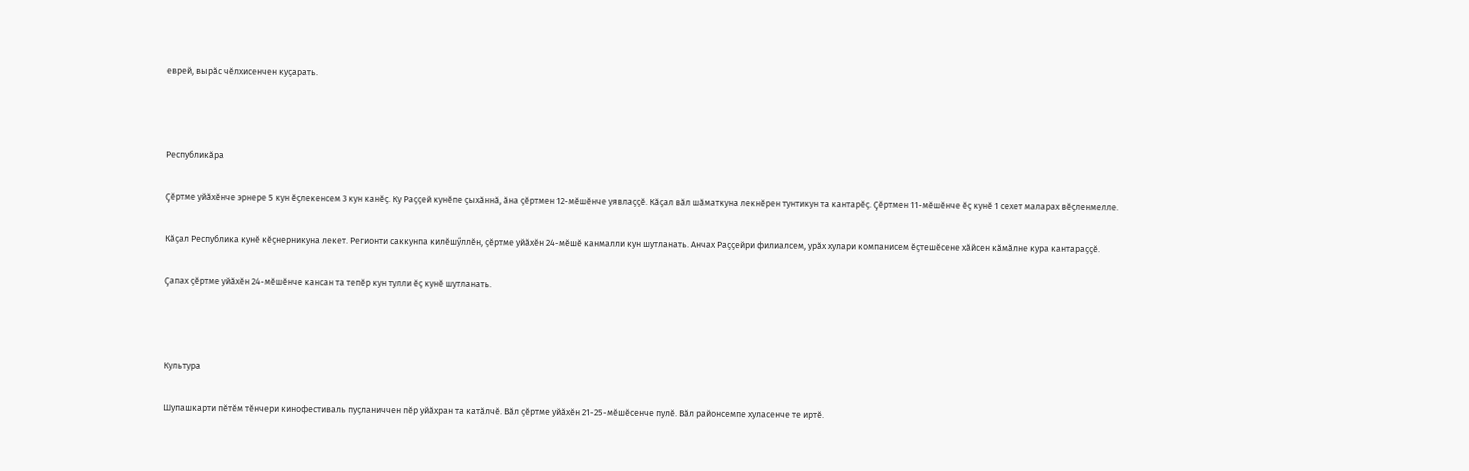еврей, вырӑс чӗлхисенчен куҫарать.



Республикӑра

Ҫӗртме уйӑхӗнче эрнере 5 кун ӗҫлекенсем 3 кун канӗҫ. Ку Раҫҫей кунӗпе ҫыхӑннӑ, ӑна ҫӗртмен 12-мӗшӗнче уявлаҫҫӗ. Кӑҫал вӑл шӑматкуна лекнӗрен тунтикун та кантарӗҫ. Ҫӗртмен 11-мӗшӗнче ӗҫ кунӗ 1 сехет маларах вӗҫленмелле.

Кӑҫал Республика кунӗ кӗҫнерникуна лекет. Регионти саккунпа килӗшӳллӗн, ҫӗртме уйӑхӗн 24-мӗшӗ канмалли кун шутланать. Анчах Раҫҫейри филиалсем, урӑх хулари компанисем ӗҫтешӗсене хӑйсен кӑмӑлне кура кантараҫҫӗ.

Ҫапах ҫӗртме уйӑхӗн 24-мӗшӗнче кансан та тепӗр кун тулли ӗҫ кунӗ шутланать.



Культура

Шупашкарти пӗтӗм тӗнчери кинофестиваль пуҫланиччен пӗр уйӑхран та катӑлчӗ. Вӑл ҫӗртме уйӑхӗн 21-25-мӗшӗсенче пулӗ. Вӑл районсемпе хуласенче те иртӗ.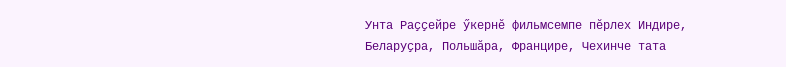Унта Раҫҫейре ӳкернӗ фильмсемпе пӗрлех Индире, Беларуҫра, Польшӑра, Францире, Чехинче тата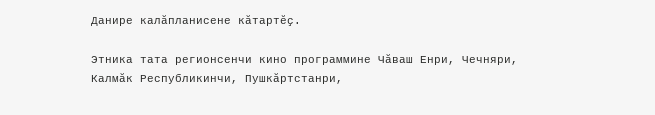Данире калӑпланисене кӑтартӗҫ.

Этника тата регионсенчи кино программине Чӑваш Енри, Чечняри, Калмӑк Республикинчи, Пушкӑртстанри,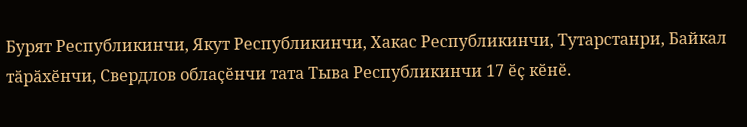Бурят Республикинчи, Якут Республикинчи, Хакас Республикинчи, Тутарстанри, Байкал тӑрӑхӗнчи, Свердлов облаҫӗнчи тата Тыва Республикинчи 17 ӗҫ кӗнӗ.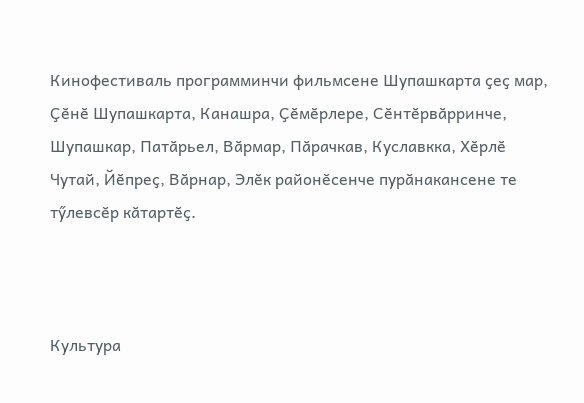Кинофестиваль программинчи фильмсене Шупашкарта ҫеҫ мар, Ҫӗнӗ Шупашкарта, Канашра, Ҫӗмӗрлере, Сӗнтӗрвӑрринче, Шупашкар, Патӑрьел, Вӑрмар, Пӑрачкав, Куславкка, Хӗрлӗ Чутай, Йӗпреҫ, Вӑрнар, Элӗк районӗсенче пурӑнакансене те тӳлевсӗр кӑтартӗҫ.



Культура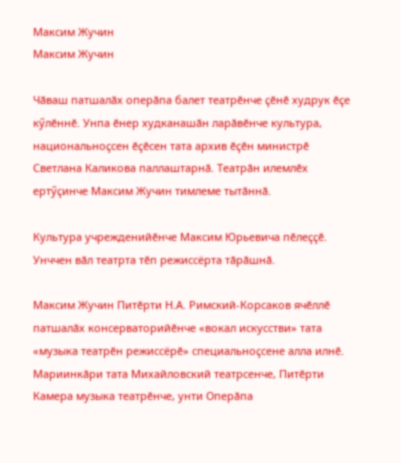Максим Жучин
Максим Жучин

Чӑваш патшалӑх оперӑпа балет театрӗнче ҫӗнӗ худрук ӗҫе кӳлӗннӗ. Унпа ӗнер худканашӑн ларӑвӗнче культура, национальноҫсен ӗҫӗсен тата архив ӗҫӗн министрӗ Светлана Каликова паллаштарнӑ. Театрӑн илемлӗх ертӳҫинче Максим Жучин тимлеме тытӑннӑ.

Культура учрежденийӗнче Максим Юрьевича пӗлеҫҫӗ. Унччен вӑл театрта тӗп режиссёрта тӑрӑшнӑ.

Максим Жучин Питӗрти Н.А. Римский-Корсаков ячӗллӗ патшалӑх консерваторийӗнче «вокал искусстви» тата «музыка театрӗн режиссёрӗ» специальноҫсене алла илнӗ. Мариинкӑри тата Михайловский театрсенче, Питӗрти Камера музыка театрӗнче, унти Оперӑпа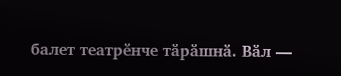балет театрӗнче тӑрӑшнӑ. Вӑл —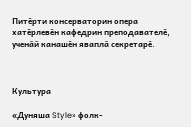Питӗрти консерваторин опера хатӗрлевӗн кафедрин преподавателӗ, ученӑй канашӗн яваплӑ секретарӗ.



Культура

«Дуняша Style» фолк-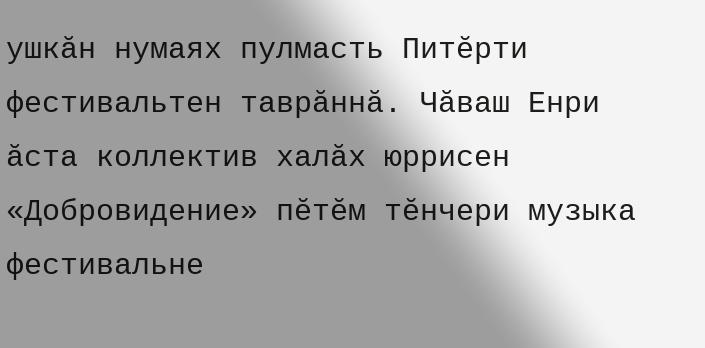ушкӑн нумаях пулмасть Питӗрти фестивальтен таврӑннӑ. Чӑваш Енри ӑста коллектив халӑх юррисен «Добровидение» пӗтӗм тӗнчери музыка фестивальне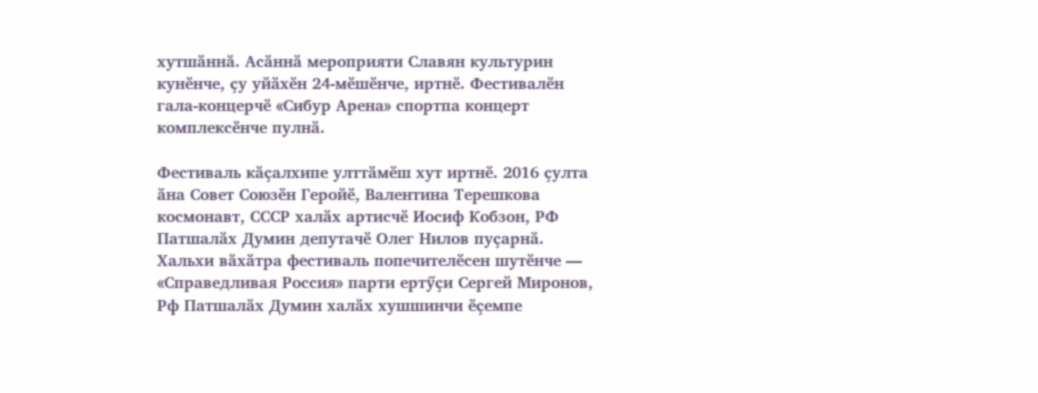хутшӑннӑ. Асӑннӑ мероприяти Славян культурин кунӗнче, ҫу уйӑхӗн 24-мӗшӗнче, иртнӗ. Фестивалӗн гала-концерчӗ «Сибур Арена» спортпа концерт комплексӗнче пулнӑ.

Фестиваль кӑҫалхипе улттӑмӗш хут иртнӗ. 2016 ҫулта ӑна Совет Союзӗн Геройӗ, Валентина Терешкова космонавт, СССР халӑх артисчӗ Иосиф Кобзон, РФ Патшалӑх Думин депутачӗ Олег Нилов пуҫарнӑ. Хальхи вӑхӑтра фестиваль попечителӗсен шутӗнче — «Справедливая Россия» парти ертӳҫи Сергей Миронов, Рф Патшалӑх Думин халӑх хушшинчи ӗҫемпе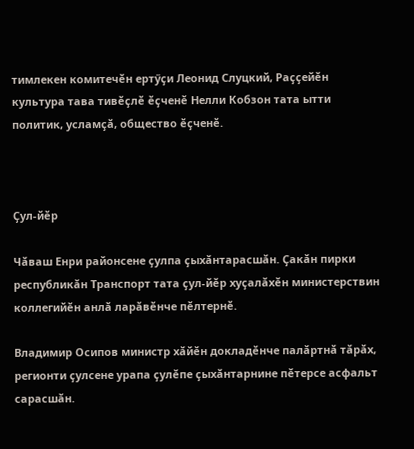тимлекен комитечӗн ертӳҫи Леонид Слуцкий, Раҫҫейӗн культура тава тивӗҫлӗ ӗҫченӗ Нелли Кобзон тата ытти политик, усламҫӑ, общество ӗҫченӗ.



Ҫул-йӗр

Чӑваш Енри районсене ҫулпа ҫыхӑнтарасшӑн. Ҫакӑн пирки республикӑн Транспорт тата ҫул-йӗр хуҫалӑхӗн министерствин коллегийӗн анлӑ ларӑвӗнче пӗлтернӗ.

Владимир Осипов министр хӑйӗн докладӗнче палӑртнӑ тӑрӑх, регионти ҫулсене урапа ҫулӗпе ҫыхӑнтарнине пӗтерсе асфальт сарасшӑн.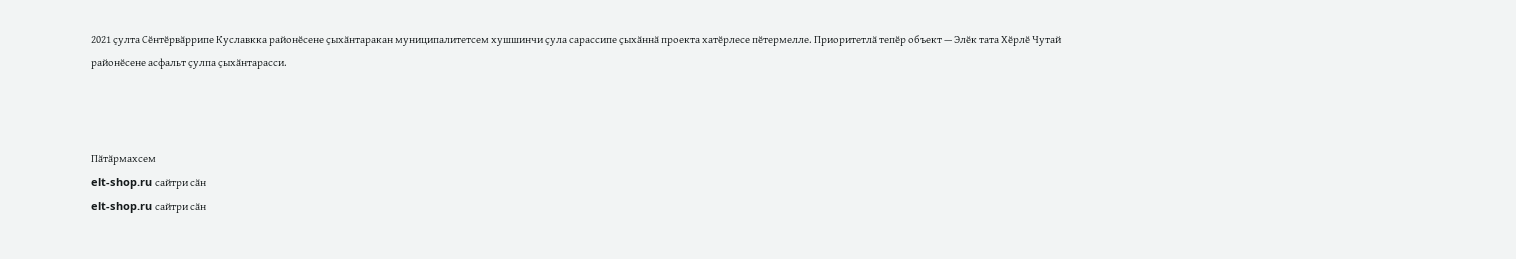2021 ҫулта Сӗнтӗрвӑррипе Куславкка районӗсене ҫыхӑнтаракан муниципалитетсем хушшинчи ҫула сарассипе ҫыхӑннӑ проекта хатӗрлесе пӗтермелле. Приоритетлӑ тепӗр объект — Элӗк тата Хӗрлӗ Чутай районӗсене асфальт ҫулпа ҫыхӑнтарасси.



Пӑтӑрмахсем
elt-shop.ru сайтри сӑн
elt-shop.ru сайтри сӑн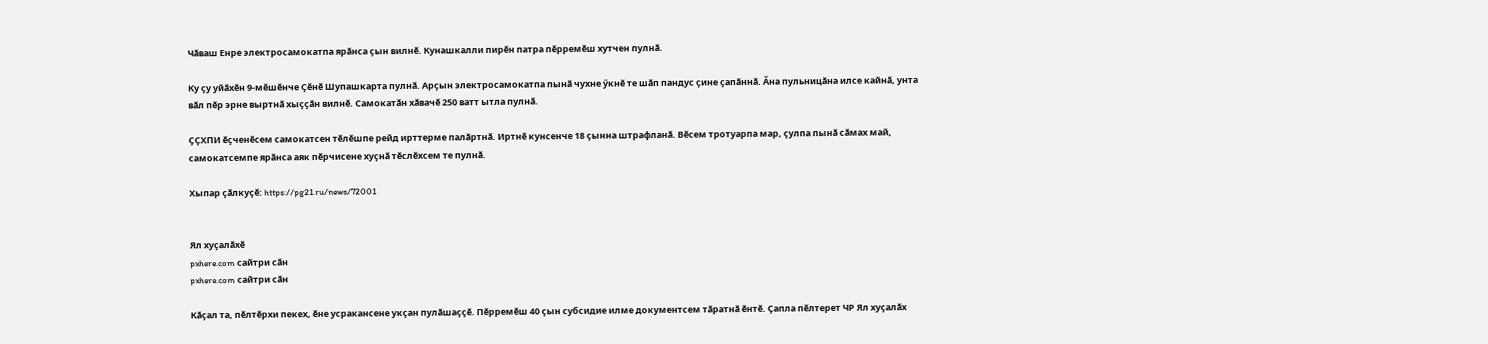Чӑваш Енре электросамокатпа ярӑнса ҫын вилнӗ. Кунашкалли пирӗн патра пӗрремӗш хутчен пулнӑ.

Ку ҫу уйӑхӗн 9-мӗшӗнче Ҫӗнӗ Шупашкарта пулнӑ. Арҫын электросамокатпа пынӑ чухне ӳкнӗ те шӑп пандус ҫине ҫапӑннӑ. Ӑна пульницӑна илсе кайнӑ, унта вӑл пӗр эрне выртнӑ хыҫҫӑн вилнӗ. Самокатӑн хӑвачӗ 250 ватт ытла пулнӑ.

ҪҪХПИ ӗҫченӗсем самокатсен тӗлӗшпе рейд ирттерме палӑртнӑ. Иртнӗ кунсенче 18 ҫынна штрафланӑ. Вӗсем тротуарпа мар, ҫулпа пынӑ сӑмах май, самокатсемпе ярӑнса аяк пӗрчисене хуҫнӑ тӗслӗхсем те пулнӑ.

Хыпар ҫӑлкуҫӗ: https://pg21.ru/news/72001


Ял хуҫалӑхӗ
pxhere.com сайтри сӑн
pxhere.com сайтри сӑн

Кӑҫал та, пӗлтӗрхи пекех, ӗне усракансене укҫан пулӑшаҫҫӗ. Пӗрремӗш 40 ҫын субсидие илме документсем тӑратнӑ ӗнтӗ. Ҫапла пӗлтерет ЧР Ял хуҫалӑх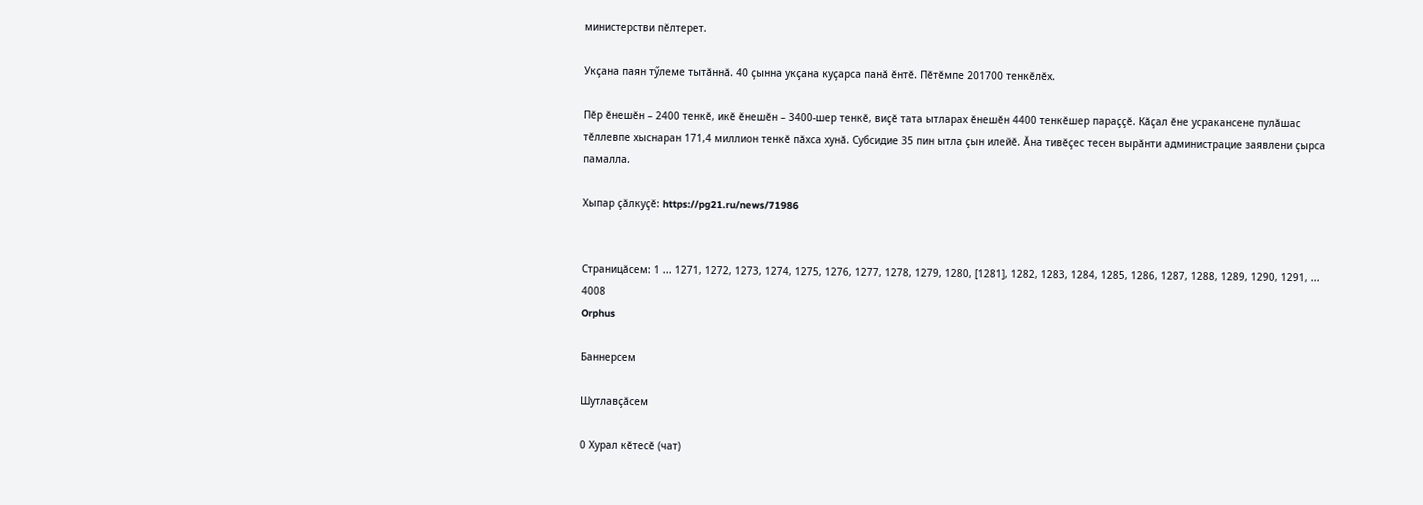министерстви пӗлтерет.

Укҫана паян тӳлеме тытӑннӑ. 40 ҫынна укҫана куҫарса панӑ ӗнтӗ. Пӗтӗмпе 201700 тенкӗлӗх.

Пӗр ӗнешӗн – 2400 тенкӗ, икӗ ӗнешӗн – 3400-шер тенкӗ, виҫӗ тата ытларах ӗнешӗн 4400 тенкӗшер параҫҫӗ. Кӑҫал ӗне усракансене пулӑшас тӗллевпе хыснаран 171,4 миллион тенкӗ пӑхса хунӑ. Субсидие 35 пин ытла ҫын илейӗ. Ӑна тивӗҫес тесен вырӑнти администрацие заявлени ҫырса памалла.

Хыпар ҫӑлкуҫӗ: https://pg21.ru/news/71986


Страницӑсем: 1 ... 1271, 1272, 1273, 1274, 1275, 1276, 1277, 1278, 1279, 1280, [1281], 1282, 1283, 1284, 1285, 1286, 1287, 1288, 1289, 1290, 1291, ... 4008
Orphus

Баннерсем

Шутлавҫӑсем

0 Хурал кӗтесӗ (чат)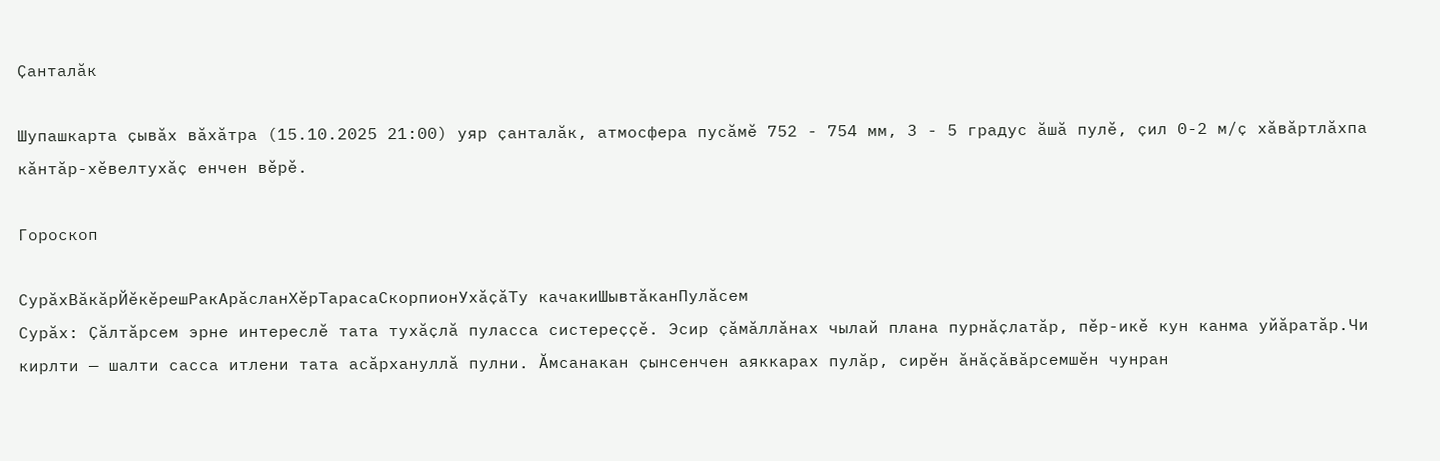Ҫанталӑк

Шупашкарта ҫывӑх вӑхӑтра (15.10.2025 21:00) уяр ҫанталӑк, атмосфера пусӑмӗ 752 - 754 мм, 3 - 5 градус ӑшӑ пулӗ, ҫил 0-2 м/ҫ хӑвӑртлӑхпа кӑнтӑр-хӗвелтухӑҫ енчен вӗрӗ.

Гороскоп

СурӑхВӑкӑрЙӗкӗрешРакАрӑсланХӗрТарасаСкорпионУхӑҫӑТу качакиШывтӑканПулӑсем
Сурӑх: Ҫӑлтӑрсем эрне интереслӗ тата тухӑҫлӑ пуласса систереҫҫӗ. Эсир ҫӑмӑллӑнах чылай плана пурнӑҫлатӑр, пӗр-икӗ кун канма уйӑратӑр.Чи кирлти — шалти сасса итлени тата асӑрхануллӑ пулни. Ӑмсанакан ҫынсенчен аяккарах пулӑр, сирӗн ӑнӑҫӑвӑрсемшӗн чунран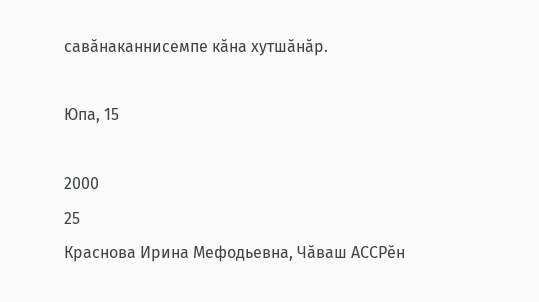савӑнаканнисемпе кӑна хутшӑнӑр.

Юпа, 15

2000
25
Краснова Ирина Мефодьевна, Чӑваш АССРӗн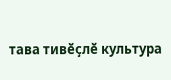тава тивӗҫлӗ культура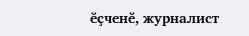ӗҫченӗ, журналист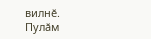вилнӗ.
Пулӑм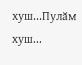хуш...Пулӑм хуш...